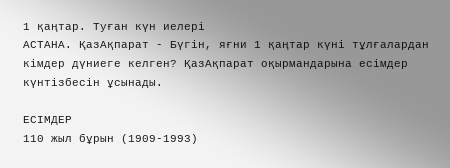1 қаңтар. Туған күн иелері
АСТАНА. ҚазАқпарат - Бүгін, яғни 1 қаңтар күні тұлғалардан кімдер дүниеге келген? ҚазАқпарат оқырмандарына есімдер күнтізбесін ұсынады.

ЕСІМДЕР
110 жыл бұрын (1909-1993)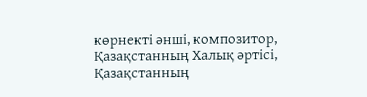көрнекті әнші, композитор, Қазақстанның Халық әртісі, Қазақстанның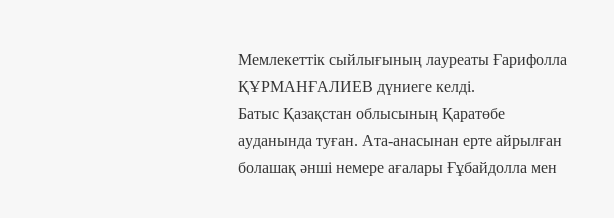Мемлекеттік сыйлығының лауреаты Ғарифолла ҚҰРМАНҒАЛИЕВ дүниеге келді.
Батыс Қазақстан облысының Қаратөбе ауданында туған. Ата-анасынан ерте айрылған болашақ әнші немере ағалары Ғұбайдолла мен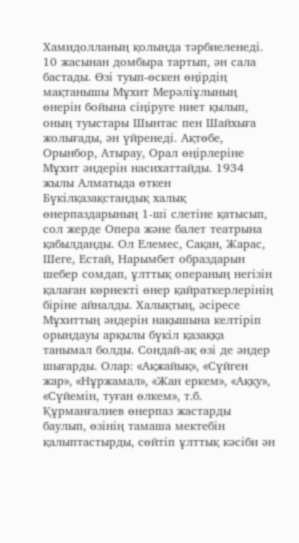Хамидолланың қолында тәрбиеленеді. 10 жасынан домбыра тартып, ән сала бастады. Өзі туып-өскен өңірдің мақтанышы Мұхит Мерәліұлының өнерін бойына сіңіруге ниет қылып, оның туыстары Шынтас пен Шайхыға жолығады, ән үйренеді. Ақтөбе, Орынбор, Атырау, Орал өңірлеріне Мұхит әндерін насихаттайды. 1934 жылы Алматыда өткен Бүкілқазақстандық халық өнерпаздарының 1-ші слетіне қатысып, сол жерде Опера және балет театрына қабылданды. Ол Елемес, Сақан, Жарас, Шеге, Естай, Нарымбет образдарын шебер сомдап, ұлттық операның негізін қалаған көрнекті өнер қайраткерлерінің біріне айналды. Халықтың, әсіресе Мұхиттың әндерін нақышына келтіріп орындауы арқылы бүкіл қазаққа танымал болды. Сондай-ақ өзі де әндер шығарды. Олар: «Ақжайық», «Сүйген жар», «Нұржамал», «Жан еркем», «Аққу», «Сүйемін, туған өлкем», т.б. Құрманғалиев өнерпаз жастарды баулып, өзінің тамаша мектебін қалыптастырды, сөйтіп ұлттық кәсіби ән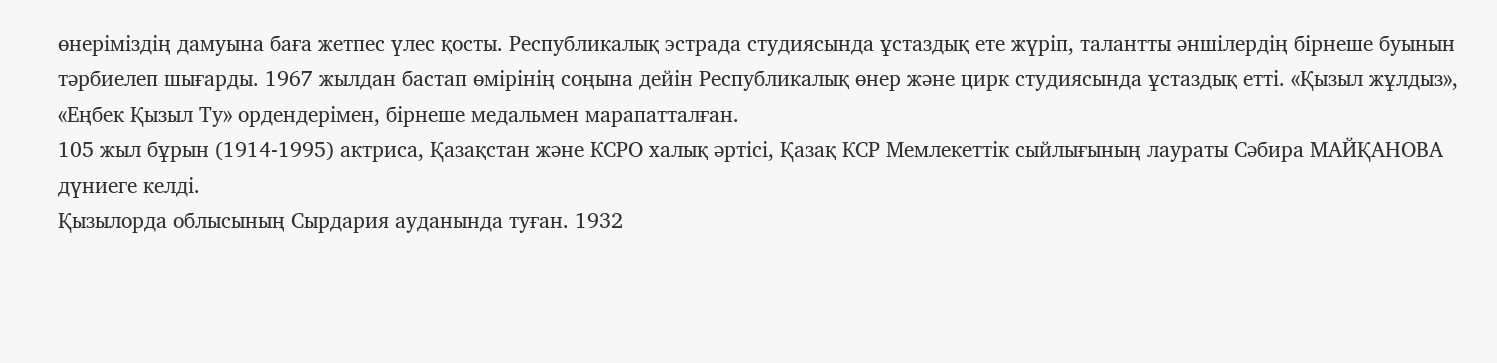өнеріміздің дамуына баға жетпес үлес қосты. Республикалық эстрада студиясында ұстаздық ете жүріп, талантты әншілердің бірнеше буынын тәрбиелеп шығарды. 1967 жылдан бастап өмірінің соңына дейін Республикалық өнер және цирк студиясында ұстаздық етті. «Қызыл жұлдыз», «Еңбек Қызыл Ту» ордендерімен, бірнеше медальмен марапатталған.
105 жыл бұрын (1914-1995) актриса, Қазақстан және КСРО халық әртісі, Қазақ КСР Мемлекеттік сыйлығының лаураты Сәбира МАЙҚАНОВА дүниеге келді.
Қызылорда облысының Сырдария ауданында туған. 1932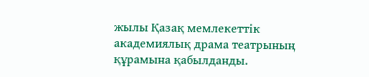жылы Қазақ мемлекеттік академиялық драма театрының құрамына қабылданды.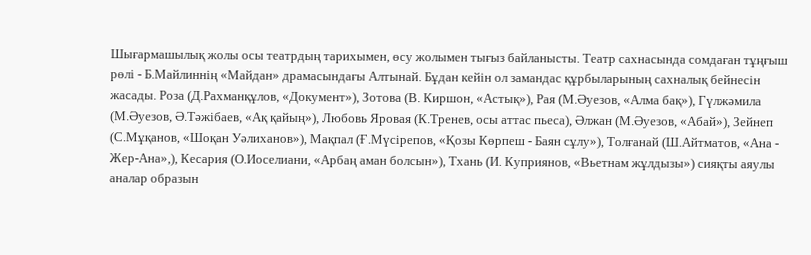Шығармашылық жолы осы театрдың тарихымен, өсу жолымен тығыз байланысты. Театр сахнасында сомдаған тұңғыш рөлі - Б.Майлиннің «Майдан» драмасындағы Алтынай. Бұдан кейін ол замандас құрбыларының сахналық бейнесін жасады. Роза (Д.Рахманқұлов, «Документ»), Зотова (В. Киршон, «Астық»), Рая (М.Әуезов, «Алма бақ»), Гүлжәмила (М.Әуезов, Ә.Тәжібаев, «Ақ қайың»), Любовь Яровая (К.Тренев, осы аттас пьеса), Әлжан (М.Әуезов, «Абай»), Зейнеп (С.Мұқанов, «Шоқан Уәлиханов»), Мақпал (Ғ.Мүсірепов, «Қозы Көрпеш - Баян сұлу»), Толғанай (Ш.Айтматов, «Ана - Жер-Ана»,), Кесария (О.Иоселиани, «Арбаң аман болсын»), Тхань (И. Куприянов, «Вьетнам жұлдызы») сияқты аяулы аналар образын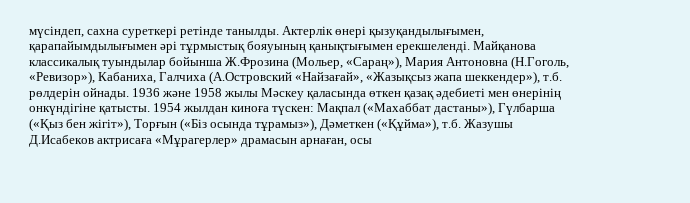мүсіндеп, сахна суреткері ретінде танылды. Актерлік өнері қызуқандылығымен, қарапайымдылығымен әрі тұрмыстық бояуының қанықтығымен ерекшеленді. Майқанова классикалық туындылар бойынша Ж.Фрозина (Мольер, «Сараң»), Мария Антоновна (Н.Гоголь, «Ревизор»), Кабаниха, Галчиха (А.Островский «Найзағай», «Жазықсыз жапа шеккендер»), т.б. рөлдерін ойнады. 1936 және 1958 жылы Мәскеу қаласында өткен қазақ әдебиеті мен өнерінің онкүндігіне қатысты. 1954 жылдан киноға түскен: Мақпал («Махаббат дастаны»), Гүлбарша («Қыз бен жігіт»), Торғын («Біз осында тұрамыз»), Дәметкен («Құйма»), т.б. Жазушы Д.Исабеков актрисаға «Мұрагерлер» драмасын арнаған, осы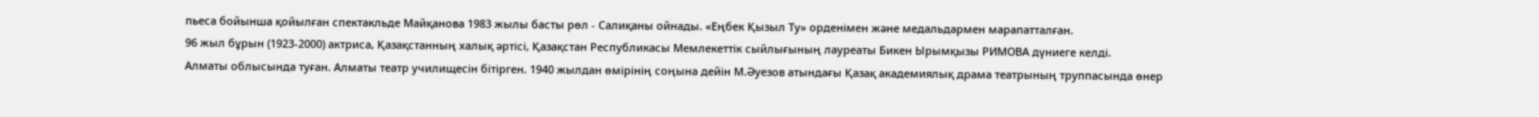пьеса бойынша қойылған спектакльде Майқанова 1983 жылы басты рөл - Салиқаны ойнады. «Еңбек Қызыл Ту» орденімен және медальдармен марапатталған.
96 жыл бұрын (1923-2000) актриса, Қазақстанның халық әртісі, Қазақстан Республикасы Мемлекеттік сыйлығының лауреаты Бикен Ырымқызы РИМОВА дүниеге келді.
Алматы облысында туған. Алматы театр училищесін бітірген. 1940 жылдан өмірінің соңына дейін М.Әуезов атындағы Қазақ академиялық драма театрының труппасында өнер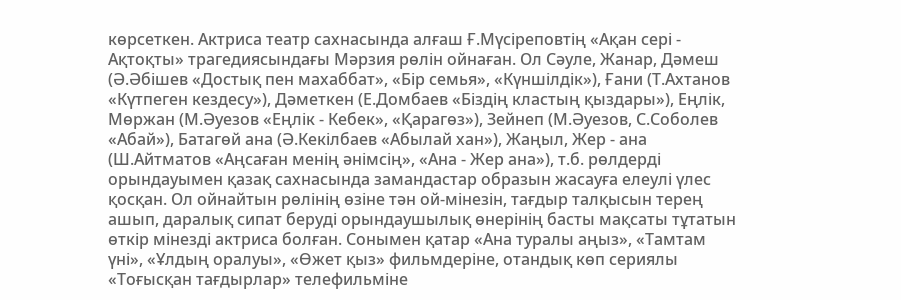көрсеткен. Актриса театр сахнасында алғаш Ғ.Мүсіреповтің «Ақан сері - Ақтоқты» трагедиясындағы Мәрзия рөлін ойнаған. Ол Сәуле, Жанар, Дәмеш (Ә.Әбішев «Достық пен махаббат», «Бір семья», «Күншілдік»), Ғани (Т.Ахтанов «Күтпеген кездесу»), Дәметкен (Е.Домбаев «Біздің кластың қыздары»), Еңлік, Мөржан (М.Әуезов «Еңлік - Кебек», «Қарагөз»), Зейнеп (М.Әуезов, С.Соболев «Абай»), Батагөй ана (Ә.Кекілбаев «Абылай хан»), Жаңыл, Жер - ана (Ш.Айтматов «Аңсаған менің әнімсің», «Ана - Жер ана»), т.б. рөлдерді орындауымен қазақ сахнасында замандастар образын жасауға елеулі үлес қосқан. Ол ойнайтын рөлінің өзіне тән ой-мінезін, тағдыр талқысын терең ашып, даралық сипат беруді орындаушылық өнерінің басты мақсаты тұтатын өткір мінезді актриса болған. Сонымен қатар «Ана туралы аңыз», «Тамтам үні», «Ұлдың оралуы», «Өжет қыз» фильмдеріне, отандық көп сериялы «Тоғысқан тағдырлар» телефильміне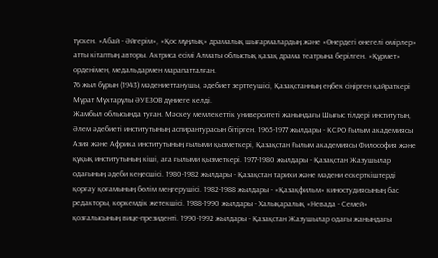түскен. «Абай - Әйгерім», «Қос мұңлық» драмалық шығармалардың және «Өнердегі өнегелі өмірлер» атты кітаптың авторы. Актриса есімі Алматы облыстық қазақ драма театрына берілген. «Құрмет» орденімен, медальдармен марапатталған.
76 жыл бұрын (1943) мәдениеттанушы, әдебиет зерттеушісі, Қазақстанның еңбек сіңірген қайраткері Мұрат Мұхтарұлы ӘУЕЗОВ дүниеге келді.
Жамбыл облысында туған. Мәскеу мемлекеттік университеті жанындағы Шығыс тілдері институтын, Әлем әдебиеті институтының аспирантурасын бітірген. 1965-1977 жылдары - КСРО Ғылым академиясы Азия және Африка институтының ғылыми қызметкері, Қазақстан Ғылым академиясы Философия және құқық институтының кіші, аға ғылыми қызметкері. 1977-1980 жылдары - Қазақстан Жазушылар одағының әдеби кеңесшісі. 1980-1982 жылдары - Қазақстан тарихи және мәдени ескерткіштерді қорғау қоғамының бөлім меңгерушісі. 1982-1988 жылдары - «Қазақфильм» киностудиясының бас редакторы, көркемдік жетекшісі. 1988-1990 жылдары - Халықаралық «Невада - Семей» қозғалысының вице-президенті. 1990-1992 жылдары - Қазақстан Жазушылар одағы жанындағы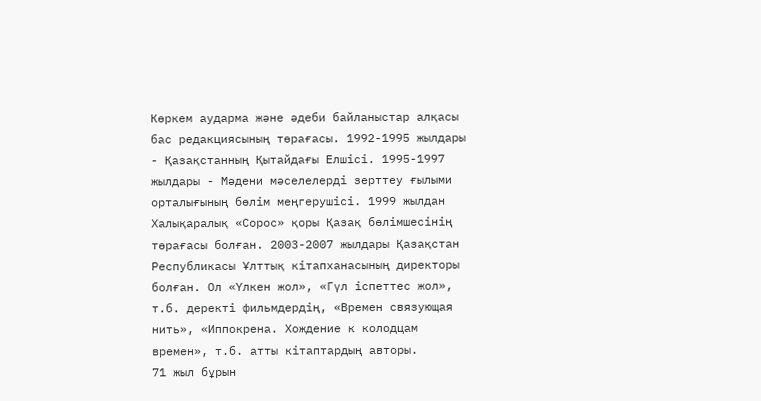Көркем аударма және әдеби байланыстар алқасы бас редакциясының төрағасы. 1992-1995 жылдары - Қазақстанның Қытайдағы Елшісі. 1995-1997 жылдары - Мәдени мәселелерді зерттеу ғылыми орталығының бөлім меңгерушісі. 1999 жылдан Халықаралық «Сорос» қоры Қазақ бөлімшесінің төрағасы болған. 2003-2007 жылдары Қазақстан Республикасы Ұлттық кітапханасының директоры болған. Ол «Үлкен жол», «Гүл іспеттес жол», т.б. деректі фильмдердің, «Времен связующая нить», «Иппокрена. Хождение к колодцам времен», т.б. атты кітаптардың авторы.
71 жыл бұрын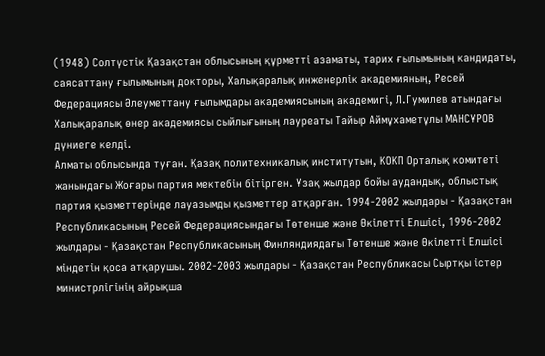(1948) Солтүстік Қазақстан облысының құрметті азаматы, тарих ғылымының кандидаты, саясаттану ғылымының докторы, Халықаралық инженерлік академияның, Ресей Федерациясы Әлеуметтану ғылымдары академиясының академигі, Л.Гумилев атындағы Халықаралық өнер академиясы сыйлығының лауреаты Тайыр Аймұхаметұлы МАНСҰРОВ дүниеге келді.
Алматы облысында туған. Қазақ политехникалық институтын, КОКП Орталық комитеті жанындағы Жоғары партия мектебін бітірген. Ұзақ жылдар бойы аудандық, облыстық партия қызметтерінде лауазымды қызметтер атқарған. 1994-2002 жылдары - Қазақстан Республикасының Ресей Федерациясындағы Төтенше және Өкілетті Елшісі, 1996-2002 жылдары - Қазақстан Республикасының Финляндиядағы Төтенше және Өкілетті Елшісі міндетін қоса атқарушы. 2002-2003 жылдары - Қазақстан Республикасы Сыртқы істер министрлігінің айрықша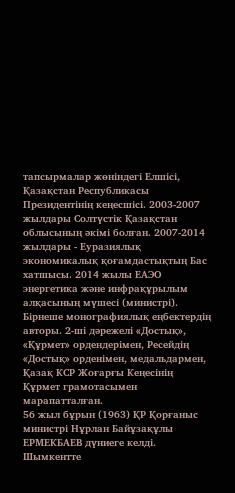тапсырмалар жөніндегі Елшісі, Қазақстан Республикасы Президентінің кеңесшісі. 2003-2007 жылдары Солтүстік Қазақстан облысының әкімі болған. 2007-2014 жылдары - Еуразиялық экономикалық қоғамдастықтың Бас хатшысы. 2014 жылы ЕАЭО энергетика және инфрақұрылым алқасының мүшесі (министрі). Бірнеше монографиялық еңбектердің авторы. 2-ші дәрежелі «Достық», «Құрмет» ордендерімен, Ресейдің «Достық» орденімен, медальдармен, Қазақ КСР Жоғарғы Кеңесінің Құрмет грамотасымен марапатталған.
56 жыл бұрын (1963) ҚР Қорғаныс министрі Нұрлан Байұзақұлы ЕРМЕКБАЕВ дүниеге келді.
Шымкентте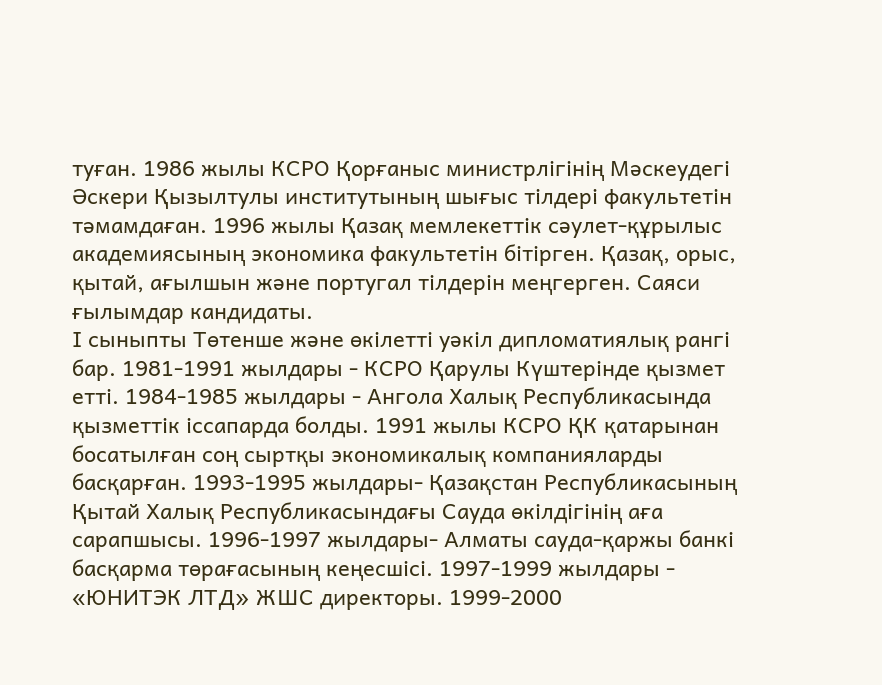туған. 1986 жылы КСРО Қорғаныс министрлігінің Мәскеудегі Әскери Қызылтулы институтының шығыс тілдері факультетін тәмамдаған. 1996 жылы Қазақ мемлекеттік сәулет-құрылыс академиясының экономика факультетін бітірген. Қазақ, орыс, қытай, ағылшын және португал тілдерін меңгерген. Саяси ғылымдар кандидаты.
І сыныпты Төтенше және өкілетті уәкіл дипломатиялық рангі бар. 1981-1991 жылдары - КСРО Қарулы Күштерінде қызмет етті. 1984-1985 жылдары - Ангола Халық Республикасында қызметтік іссапарда болды. 1991 жылы КСРО ҚК қатарынан босатылған соң сыртқы экономикалық компанияларды басқарған. 1993-1995 жылдары- Қазақстан Республикасының Қытай Халық Республикасындағы Сауда өкілдігінің аға сарапшысы. 1996-1997 жылдары- Алматы сауда-қаржы банкі басқарма төрағасының кеңесшісі. 1997-1999 жылдары - «ЮНИТЭК ЛТД» ЖШС директоры. 1999-2000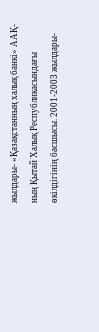жылдары- «Қазақстанның халық банкі» ААҚ-ның Қытай Халық Республикасындағы өкілдігінің басшысы. 2001-2003 жылдары-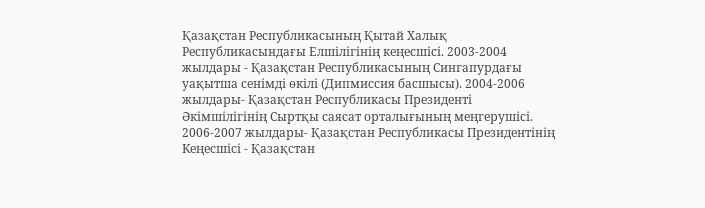Қазақстан Республикасының Қытай Халық Республикасындағы Елшілігінің кеңесшісі. 2003-2004 жылдары - Қазақстан Республикасының Сингапурдағы уақытша сенімді өкілі (Дипмиссия басшысы). 2004-2006 жылдары- Қазақстан Республикасы Президенті Әкімшілігінің Сыртқы саясат орталығының меңгерушісі. 2006-2007 жылдары- Қазақстан Республикасы Президентінің Кеңесшісі - Қазақстан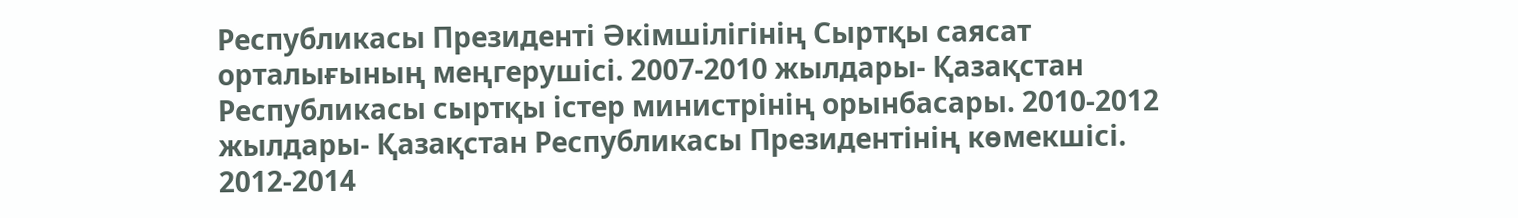Республикасы Президенті Әкімшілігінің Сыртқы саясат орталығының меңгерушісі. 2007-2010 жылдары- Қазақстан Республикасы сыртқы істер министрінің орынбасары. 2010-2012 жылдары- Қазақстан Республикасы Президентінің көмекшісі. 2012-2014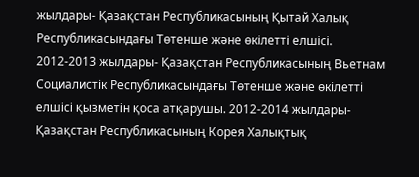жылдары- Қазақстан Республикасының Қытай Халық Республикасындағы Төтенше және өкілетті елшісі. 2012-2013 жылдары- Қазақстан Республикасының Вьетнам Социалистік Республикасындағы Төтенше және өкілетті елшісі қызметін қоса атқарушы. 2012-2014 жылдары- Қазақстан Республикасының Корея Халықтық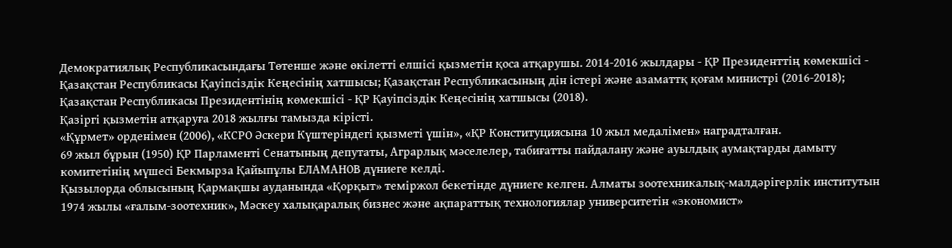Демократиялық Республикасындағы Төтенше және өкілетті елшісі қызметін қоса атқарушы. 2014-2016 жылдары - ҚР Президенттің көмекшісі - Қазақстан Республикасы Қауіпсіздік Кеңесінің хатшысы; Қазақстан Республикасының дін істері және азаматтқ қоғам министрі (2016-2018); Қазақстан Республикасы Президентінің көмекшісі - ҚР Қауіпсіздік Кеңесінің хатшысы (2018).
Қазіргі қызметін атқаруға 2018 жылғы тамызда кірісті.
«Құрмет» орденімен (2006), «КСРО Әскери Күштеріндегі қызметі үшін», «ҚР Конституциясына 10 жыл медалімен» наградталған.
69 жыл бұрын (1950) ҚР Парламенті Сенатының депутаты, Аграрлық мәселелер, табиғатты пайдалану және ауылдық аумақтарды дамыту комитетінің мүшесі Бекмырза Қайыпұлы ЕЛАМАНОВ дүниеге келді.
Қызылорда облысының Қармақшы ауданында «Қорқыт» теміржол бекетінде дүниеге келген. Алматы зоотехникалық-малдәрігерлік институтын 1974 жылы «ғалым-зоотехник», Мәскеу халықаралық бизнес және ақпараттық технологиялар университетін «экономист»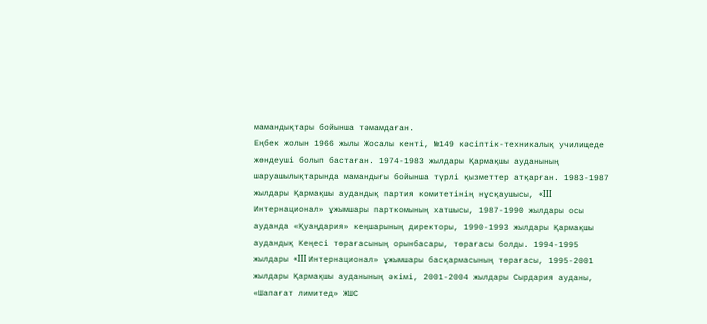мамандықтары бойынша тәмамдаған.
Еңбек жолын 1966 жылы Жосалы кенті, №149 кәсіптік-техникалық училищеде жөндеуші болып бастаған. 1974-1983 жылдары Қармақшы ауданының шаруашылықтарында мамандығы бойынша түрлі қызметтер атқарған. 1983-1987 жылдары Қармақшы аудандық партия комитетінің нұсқаушысы, «III Интернационал» ұжымшары парткомының хатшысы, 1987-1990 жылдары осы ауданда «Қуаңдария» кеңшарының директоры, 1990-1993 жылдары Қармақшы аудандық Кеңесі төрағасының орынбасары, төрағасы болды. 1994-1995 жылдары «III Интернационал» ұжымшары басқармасының төрағасы, 1995-2001 жылдары Қармақшы ауданының әкімі, 2001-2004 жылдары Сырдария ауданы, «Шапағат лимитед» ЖШС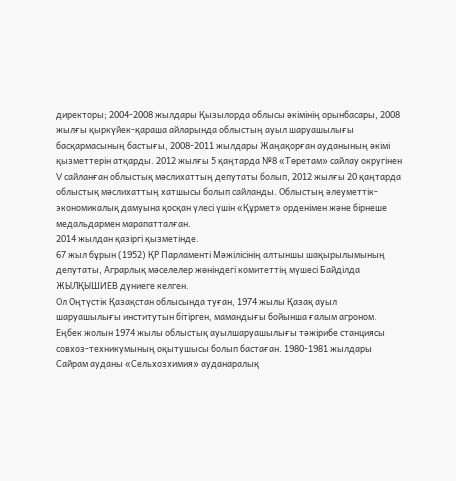директоры; 2004-2008 жылдары Қызылорда облысы әкімінің орынбасары, 2008 жылғы қыркүйек-қараша айларында облыстың ауыл шаруашылығы басқармасының бастығы, 2008-2011 жылдары Жаңақорған ауданының әкімі қызметтерін атқарды. 2012 жылғы 5 қаңтарда №8 «Төретам» сайлау округінен V сайланған облыстық мәслихаттың депутаты болып, 2012 жылғы 20 қаңтарда облыстық мәслихаттың хатшысы болып сайланды. Облыстың әлеуметтік-экономикалық дамуына қосқан үлесі үшін «Құрмет» орденімен және бірнеше медальдармен марапатталған.
2014 жылдан қазіргі қызметінде.
67 жыл бұрын (1952) ҚР Парламенті Мәжілісінің алтыншы шақырылымының депутаты, Аграрлық мәселелер жөніндегі комитеттің мүшесі Байділда ЖЫЛҚЫШИЕВ дүниеге келген.
Ол Оңтүстік Қазақстан облысында туған, 1974 жылы Қазақ ауыл шаруашылығы институтын бітірген, мамандығы бойынша ғалым агроном.
Еңбек жолын 1974 жылы облыстық ауылшаруашылығы тәжірибе станциясы совхоз-техникумының оқытушысы болып бастаған. 1980-1981 жылдары Сайрам ауданы «Сельхозхимия» ауданаралық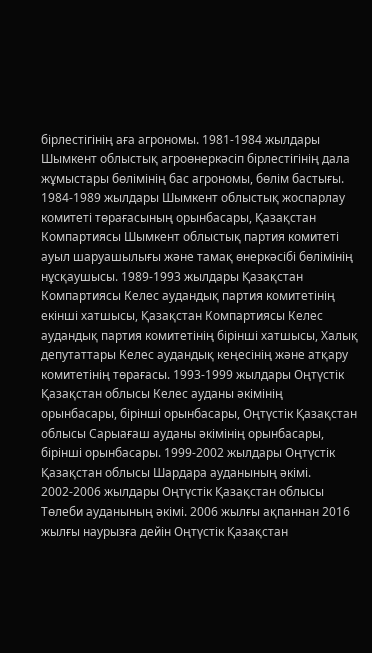бірлестігінің аға агрономы. 1981-1984 жылдары Шымкент облыстық агроөнеркәсіп бірлестігінің дала жұмыстары бөлімінің бас агрономы, бөлім бастығы. 1984-1989 жылдары Шымкент облыстық жоспарлау комитеті төрағасының орынбасары, Қазақстан Компартиясы Шымкент облыстық партия комитеті ауыл шаруашылығы және тамақ өнеркәсібі бөлімінің нұсқаушысы. 1989-1993 жылдары Қазақстан Компартиясы Келес аудандық партия комитетінің екінші хатшысы, Қазақстан Компартиясы Келес аудандық партия комитетінің бірінші хатшысы, Халық депутаттары Келес аудандық кеңесінің және атқару комитетінің төрағасы. 1993-1999 жылдары Оңтүстік Қазақстан облысы Келес ауданы әкімінің орынбасары, бірінші орынбасары, Оңтүстік Қазақстан облысы Сарыағаш ауданы әкімінің орынбасары, бірінші орынбасары. 1999-2002 жылдары Оңтүстік Қазақстан облысы Шардара ауданының әкімі. 2002-2006 жылдары Оңтүстік Қазақстан облысы Төлеби ауданының әкімі. 2006 жылғы ақпаннан 2016 жылғы наурызға дейін Оңтүстік Қазақстан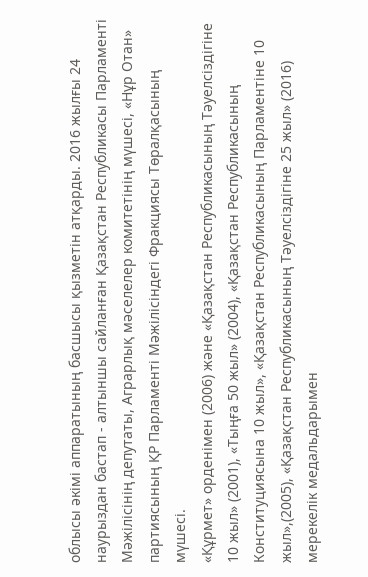облысы әкімі аппаратының басшысы қызметін атқарды. 2016 жылғы 24 наурыздан бастап - алтыншы сайланған Қазақстан Республикасы Парламенті Мәжілісінің депутаты, Аграрлық мәселелер комитетінің мүшесі, «Нұр Отан» партиясының ҚР Парламенті Мәжілісіндегі Фракциясы Төралқасының мүшесі.
«Құрмет» орденімен (2006) және «Қазақстан Республикасының Тәуелсіздігіне 10 жыл» (2001), «Тыңға 50 жыл» (2004), «Қазақстан Республикасының Конституциясына 10 жыл», «Қазақстан Республикасының Парламентіне 10 жыл»,(2005), «Қазақстан Республикасының Тәуелсіздігіне 25 жыл» (2016) мерекелік медальдарымен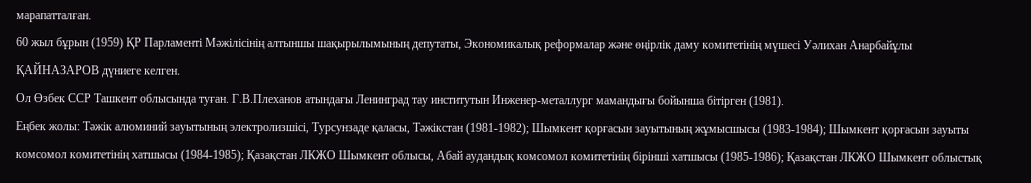марапатталған.
60 жыл бұрын (1959) ҚР Парламенті Мәжілісінің алтыншы шақырылымының депутаты, Экономикалық реформалар және өңірлік даму комитетінің мүшесі Уәлихан Анарбайұлы ҚАЙНАЗАРОВ дүниеге келген.
Ол Өзбек ССР Ташкент облысында туған. Г.В.Плеханов атындағы Ленинград тау институтын Инженер-металлург мамандығы бойынша бітірген (1981).
Еңбек жолы: Тәжік алюминий зауытының электролизшісі, Турсунзаде қаласы, Тәжікстан (1981-1982); Шымкент қорғасын зауытының жұмысшысы (1983-1984); Шымкент қорғасын зауыты комсомол комитетінің хатшысы (1984-1985); Қазақстан ЛКЖО Шымкент облысы, Абай аудандық комсомол комитетінің бірінші хатшысы (1985-1986); Қазақстан ЛКЖО Шымкент облыстық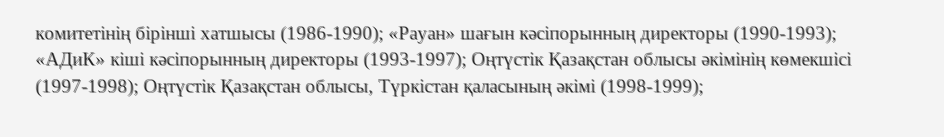комитетінің бірінші хатшысы (1986-1990); «Рауан» шағын кәсіпорынның директоры (1990-1993); «АДиК» кіші кәсіпорынның директоры (1993-1997); Оңтүстік Қазақстан облысы әкімінің көмекшісі (1997-1998); Оңтүстік Қазақстан облысы, Түркістан қаласының әкімі (1998-1999);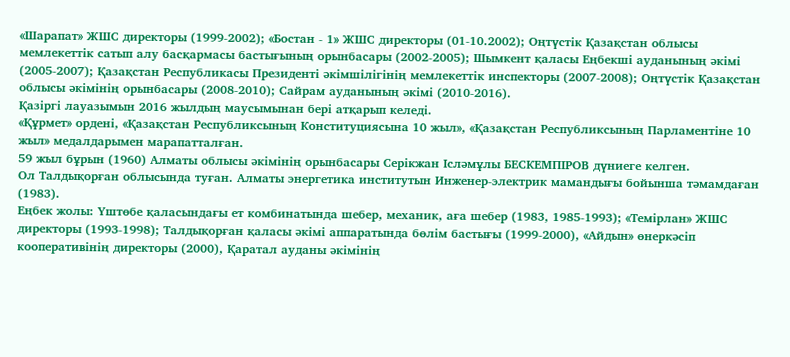«Шарапат» ЖШС директоры (1999-2002); «Бостан - 1» ЖШС директоры (01-10.2002); Оңтүстік Қазақстан облысы мемлекеттік сатып алу басқармасы бастығының орынбасары (2002-2005); Шымкент қаласы Еңбекші ауданының әкімі (2005-2007); Қазақстан Республикасы Президенті әкімшілігінің мемлекеттік инспекторы (2007-2008); Оңтүстік Қазақстан облысы әкімінің орынбасары (2008-2010); Сайрам ауданының әкімі (2010-2016).
Қазіргі лауазымын 2016 жылдың маусымынан бері атқарып келеді.
«Құрмет» ордені, «Қазақстан Республиксының Конституциясына 10 жыл», «Қазақстан Республиксының Парламентіне 10 жыл» медалдарымен марапатталған.
59 жыл бұрын (1960) Алматы облысы әкімінің орынбасары Серікжан Ісләмұлы БЕСКЕМПІРОВ дүниеге келген.
Ол Талдықорған облысында туған. Алматы энергетика институтын Инженер-электрик мамандығы бойынша тәмамдаған (1983).
Еңбек жолы: Үштөбе қаласындағы ет комбинатында шебер, механик, аға шебер (1983, 1985-1993); «Темірлан» ЖШС директоры (1993-1998); Талдықорған қаласы әкімі аппаратында бөлім бастығы (1999-2000), «Айдын» өнеркәсіп кооперативінің директоры (2000), Қаратал ауданы әкімінің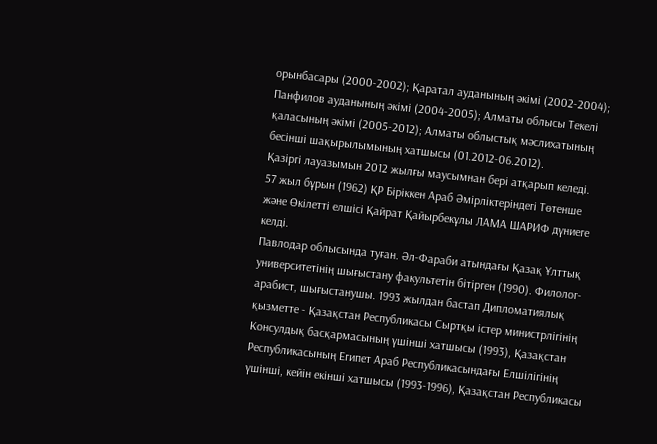орынбасары (2000-2002); Қаратал ауданының әкімі (2002-2004); Панфилов ауданының әкімі (2004-2005); Алматы облысы Текелі қаласының әкімі (2005-2012); Алматы облыстық мәслихатының бесінші шақырылымының хатшысы (01.2012-06.2012).
Қазіргі лауазымын 2012 жылғы маусымнан бері атқарып келеді.
57 жыл бұрын (1962) ҚР Біріккен Араб Әмірліктеріндегі Төтенше және Өкілетті елшісі Қайрат Қайырбекұлы ЛАМА ШАРИФ дүниеге келді.
Павлодар облысында туған. Әл-Фараби атындағы Қазақ Ұлттық университетінің шығыстану факультетін бітірген (1990). Филолог-арабист, шығыстанушы. 1993 жылдан бастап Дипломатиялық қызметте - Қазақстан Республикасы Сыртқы істер министрлігінің Консулдық басқармасының үшінші хатшысы (1993), Қазақстан Республикасының Египет Араб Республикасындағы Елшілігінің үшінші, кейін екінші хатшысы (1993-1996), Қазақстан Республикасы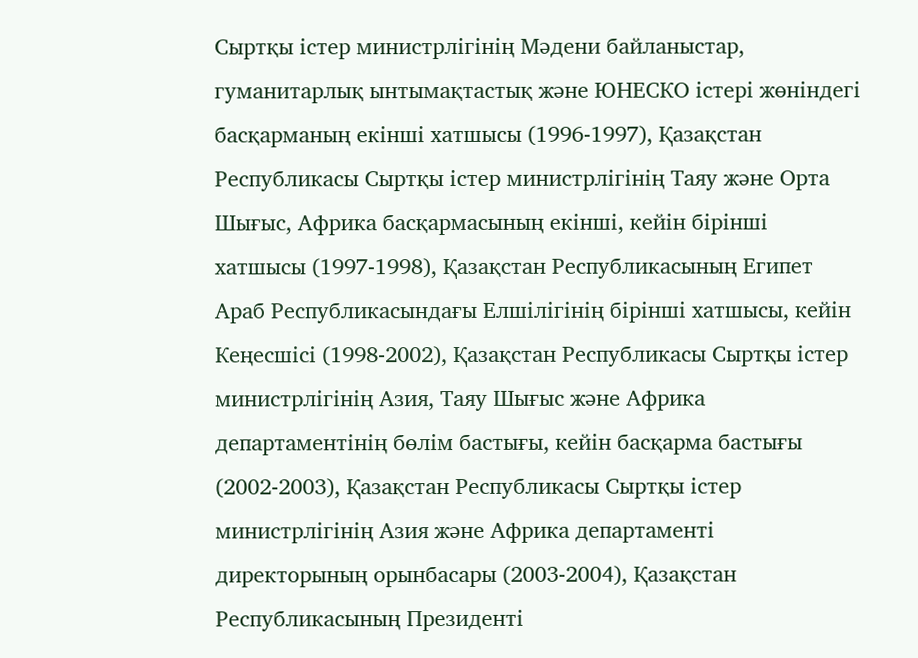Сыртқы істер министрлігінің Мәдени байланыстар, гуманитарлық ынтымақтастық және ЮНЕСКО істері жөніндегі басқарманың екінші хатшысы (1996-1997), Қазақстан Республикасы Сыртқы істер министрлігінің Таяу және Орта Шығыс, Африка басқармасының екінші, кейін бірінші хатшысы (1997-1998), Қазақстан Республикасының Египет Араб Республикасындағы Елшілігінің бірінші хатшысы, кейін Кеңесшісі (1998-2002), Қазақстан Республикасы Сыртқы істер министрлігінің Азия, Таяу Шығыс және Африка департаментінің бөлім бастығы, кейін басқарма бастығы (2002-2003), Қазақстан Республикасы Сыртқы істер министрлігінің Азия және Африка департаменті директорының орынбасары (2003-2004), Қазақстан Республикасының Президенті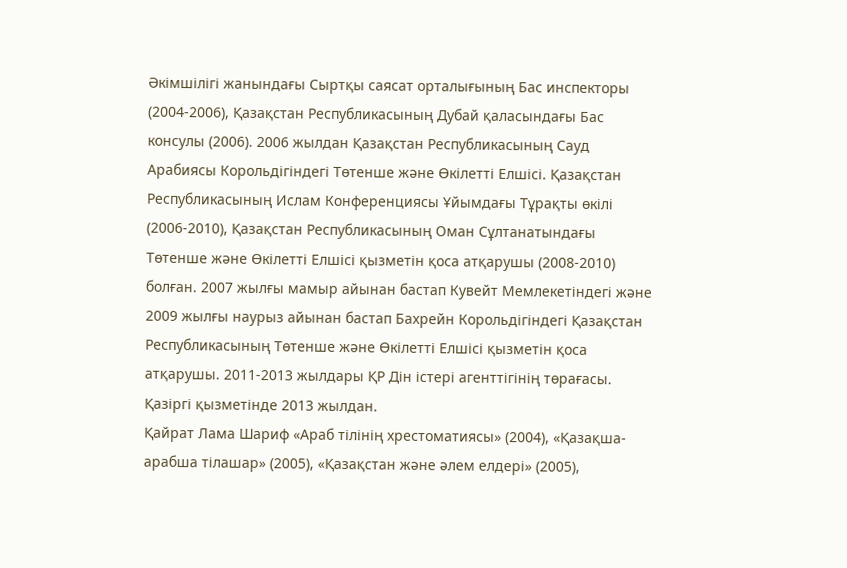Әкімшілігі жанындағы Сыртқы саясат орталығының Бас инспекторы (2004-2006), Қазақстан Республикасының Дубай қаласындағы Бас консулы (2006). 2006 жылдан Қазақстан Республикасының Сауд Арабиясы Корольдігіндегі Төтенше және Өкілетті Елшісі. Қазақстан Республикасының Ислам Конференциясы Ұйымдағы Тұрақты өкілі (2006-2010), Қазақстан Республикасының Оман Сұлтанатындағы Төтенше және Өкілетті Елшісі қызметін қоса атқарушы (2008-2010) болған. 2007 жылғы мамыр айынан бастап Кувейт Мемлекетіндегі және 2009 жылғы наурыз айынан бастап Бахрейн Корольдігіндегі Қазақстан Республикасының Төтенше және Өкілетті Елшісі қызметін қоса атқарушы. 2011-2013 жылдары ҚР Дін істері агенттігінің төрағасы. Қазіргі қызметінде 2013 жылдан.
Қайрат Лама Шариф «Араб тілінің хрестоматиясы» (2004), «Қазақша-арабша тілашар» (2005), «Қазақстан және әлем елдері» (2005),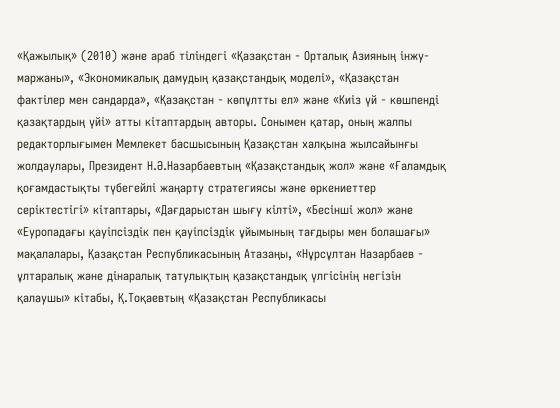«Қажылық» (2010) және араб тіліндегі «Қазақстан - Орталық Азияның інжу-маржаны», «Экономикалық дамудың қазақстандық моделі», «Қазақстан фактілер мен сандарда», «Қазақстан - көпұлтты ел» және «Киіз үй - көшпенді қазақтардың үйі» атты кітаптардың авторы. Сонымен қатар, оның жалпы редакторлығымен Мемлекет басшысының Қазақстан халқына жылсайынғы жолдаулары, Президент Н.Ә.Назарбаевтың «Қазақстандық жол» және «Ғаламдық қоғамдастықты түбегейлі жаңарту стратегиясы және өркениеттер серіктестігі» кітаптары, «Дағдарыстан шығу кілті», «Бесінші жол» және «Еуропадағы қауіпсіздік пен қауіпсіздік ұйымының тағдыры мен болашағы» мақалалары, Қазақстан Республикасының Атазаңы, «Нұрсұлтан Назарбаев - ұлтаралық және дінаралық татулықтың қазақстандық үлгісінің негізін қалаушы» кітабы, Қ.Тоқаевтың «Қазақстан Республикасы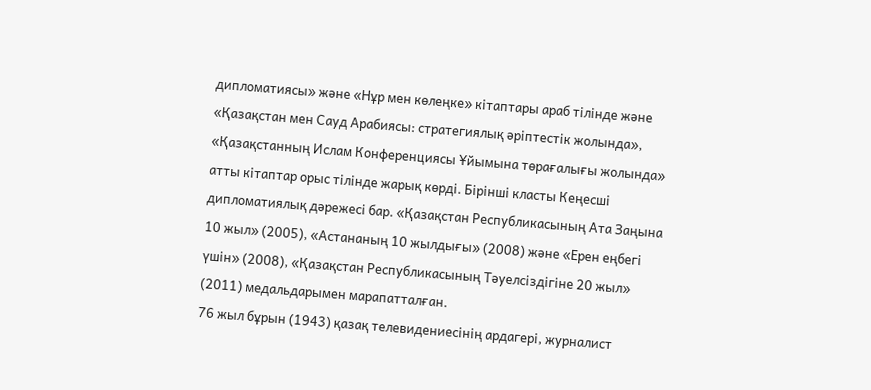дипломатиясы» және «Нұр мен көлеңке» кітаптары араб тілінде және «Қазақстан мен Сауд Арабиясы: стратегиялық әріптестік жолында», «Қазақстанның Ислам Конференциясы Ұйымына төрағалығы жолында» атты кітаптар орыс тілінде жарық көрді. Бірінші класты Кеңесші дипломатиялық дәрежесі бар. «Қазақстан Республикасының Ата Заңына 10 жыл» (2005), «Астананың 10 жылдығы» (2008) және «Ерен еңбегі үшін» (2008), «Қазақстан Республикасының Тәуелсіздігіне 20 жыл» (2011) медальдарымен марапатталған.
76 жыл бұрын (1943) қазақ телевидениесінің ардагері, журналист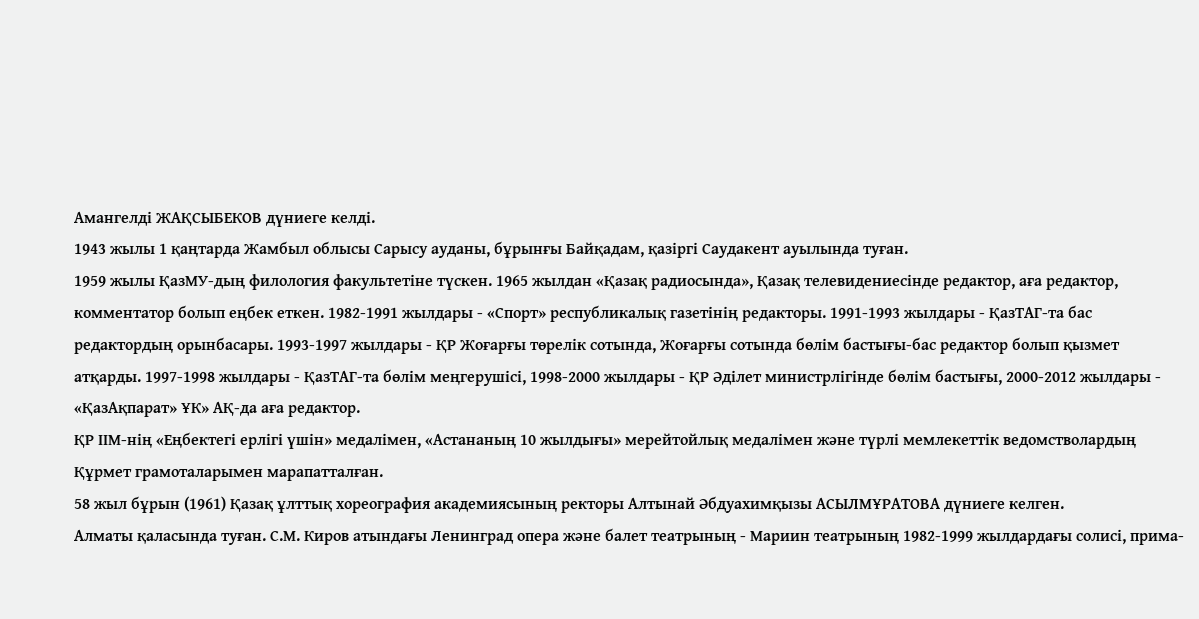Амангелді ЖАҚСЫБЕКОВ дүниеге келді.
1943 жылы 1 қаңтарда Жамбыл облысы Сарысу ауданы, бұрынғы Байқадам, қазіргі Саудакент ауылында туған.
1959 жылы ҚазМУ-дың филология факультетіне түскен. 1965 жылдан «Қазақ радиосында», Қазақ телевидениесінде редактор, аға редактор, комментатор болып еңбек еткен. 1982-1991 жылдары - «Спорт» республикалық газетінің редакторы. 1991-1993 жылдары - ҚазТАГ-та бас редактордың орынбасары. 1993-1997 жылдары - ҚР Жоғарғы төрелік сотында, Жоғарғы сотында бөлім бастығы-бас редактор болып қызмет атқарды. 1997-1998 жылдары - ҚазТАГ-та бөлім меңгерушісі, 1998-2000 жылдары - ҚР Әділет министрлігінде бөлім бастығы, 2000-2012 жылдары - «ҚазАқпарат» ҰК» АҚ-да аға редактор.
ҚР ІІМ-нің «Еңбектегі ерлігі үшін» медалімен, «Астананың 10 жылдығы» мерейтойлық медалімен және түрлі мемлекеттік ведомстволардың Құрмет грамоталарымен марапатталған.
58 жыл бұрын (1961) Қазақ ұлттық хореография академиясының ректоры Алтынай Әбдуахимқызы АСЫЛМҰРАТОВА дүниеге келген.
Алматы қаласында туған. С.М. Киров атындағы Ленинград опера және балет театрының - Мариин театрының 1982-1999 жылдардағы солисі, прима-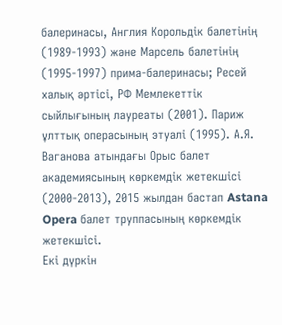балеринасы, Англия Корольдік балетінің (1989-1993) және Марсель балетінің (1995-1997) прима-балеринасы; Ресей халық әртісі, РФ Мемлекеттік сыйлығының лауреаты (2001). Париж ұлттық операсының этуалі (1995). А.Я. Ваганова атындағы Орыс балет академиясының көркемдік жетекшісі (2000-2013), 2015 жылдан бастап Astana Opera балет труппасының көркемдік жетекшісі.
Екі дүркін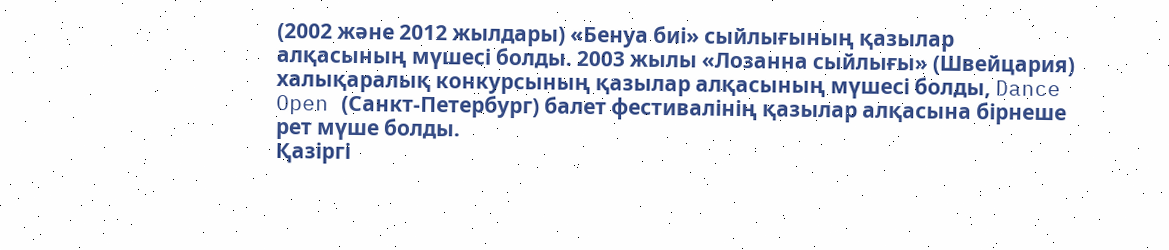(2002 және 2012 жылдары) «Бенуа биі» сыйлығының қазылар алқасының мүшесі болды. 2003 жылы «Лозанна сыйлығы» (Швейцария) халықаралық конкурсының қазылар алқасының мүшесі болды, Dance Open (Санкт-Петербург) балет фестивалінің қазылар алқасына бірнеше рет мүше болды.
Қазіргі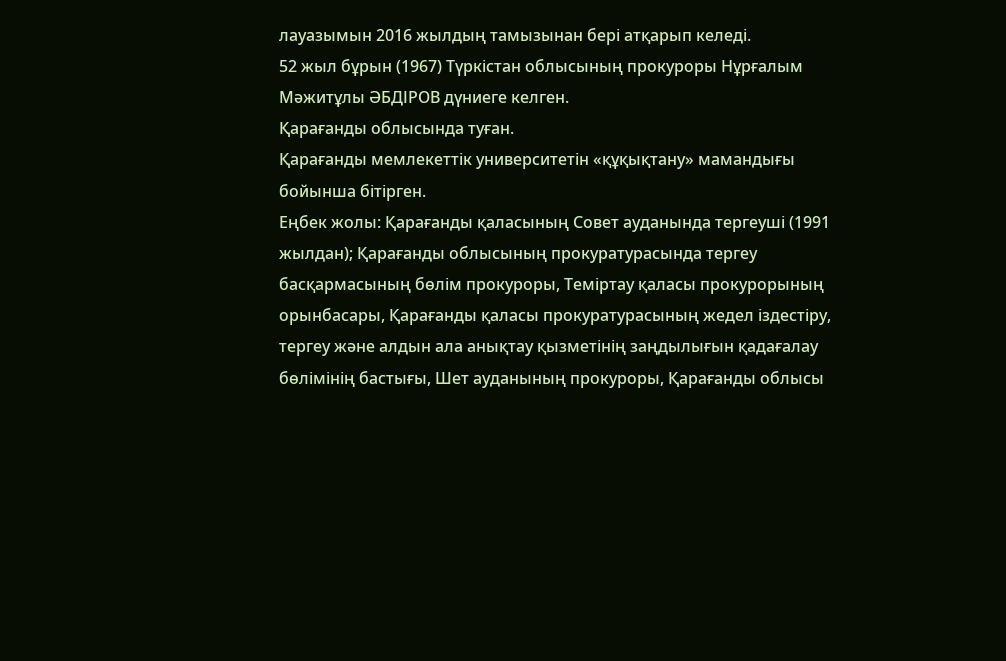лауазымын 2016 жылдың тамызынан бері атқарып келеді.
52 жыл бұрын (1967) Түркістан облысының прокуроры Нұрғалым Мәжитұлы ӘБДІРОВ дүниеге келген.
Қарағанды облысында туған.
Қарағанды мемлекеттік университетін «құқықтану» мамандығы бойынша бітірген.
Еңбек жолы: Қарағанды қаласының Совет ауданында тергеуші (1991 жылдан); Қарағанды облысының прокуратурасында тергеу басқармасының бөлім прокуроры, Теміртау қаласы прокурорының орынбасары, Қарағанды қаласы прокуратурасының жедел іздестіру, тергеу және алдын ала анықтау қызметінің заңдылығын қадағалау бөлімінің бастығы, Шет ауданының прокуроры, Қарағанды облысы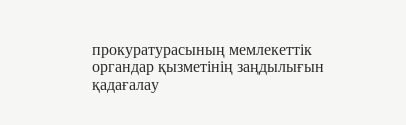прокуратурасының мемлекеттік органдар қызметінің заңдылығын қадағалау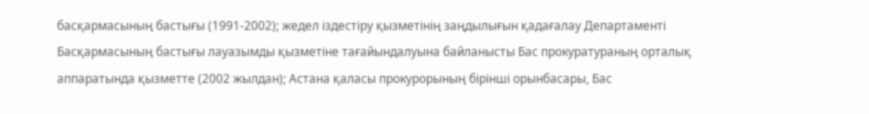басқармасының бастығы (1991-2002); жедел іздестіру қызметінің заңдылығын қадағалау Департаменті Басқармасының бастығы лауазымды қызметіне тағайындалуына байланысты Бас прокуратураның орталық аппаратында қызметте (2002 жылдан); Астана қаласы прокурорының бірінші орынбасары, Бас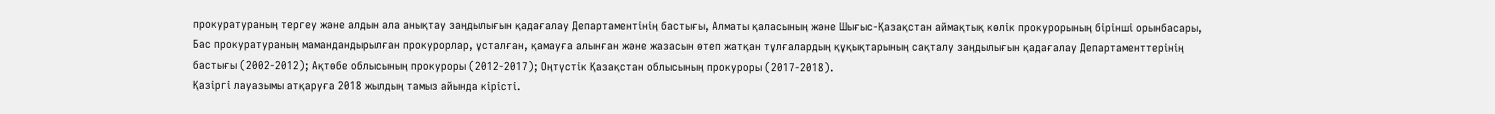прокуратураның тергеу және алдын ала анықтау заңдылығын қадағалау Департаментінің бастығы, Алматы қаласының және Шығыс-Қазақстан аймақтық көлік прокурорының бірінші орынбасары, Бас прокуратураның мамандандырылған прокурорлар, ұсталған, қамауға алынған және жазасын өтеп жатқан тұлғалардың құқықтарының сақталу заңдылығын қадағалау Департаменттерінің бастығы (2002-2012); Ақтөбе облысының прокуроры (2012-2017); Оңтүстік Қазақстан облысының прокуроры (2017-2018).
Қазіргі лауазымы атқаруға 2018 жылдың тамыз айында кірісті.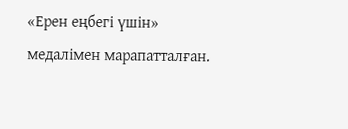«Ерен еңбегі үшін» медалімен марапатталған.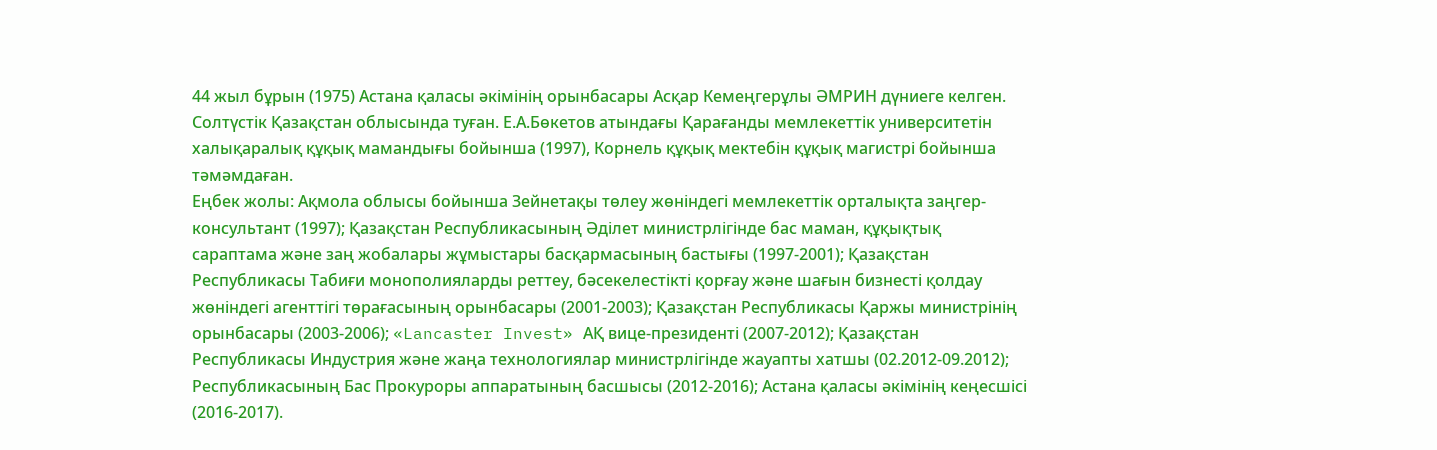44 жыл бұрын (1975) Астана қаласы әкімінің орынбасары Асқар Кемеңгерұлы ӘМРИН дүниеге келген.
Солтүстік Қазақстан облысында туған. Е.А.Бөкетов атындағы Қарағанды мемлекеттік университетін халықаралық құқық мамандығы бойынша (1997), Корнель құқық мектебін құқық магистрі бойынша тәмәмдаған.
Еңбек жолы: Ақмола облысы бойынша Зейнетақы төлеу жөніндегі мемлекеттік орталықта заңгер-консультант (1997); Қазақстан Республикасының Әділет министрлігінде бас маман, құқықтық сараптама және заң жобалары жұмыстары басқармасының бастығы (1997-2001); Қазақстан Республикасы Табиғи монополияларды реттеу, бәсекелестiктi қорғау және шағын бизнестi қолдау жөнiндегi агенттiгi төрағасының орынбасары (2001-2003); Қазақстан Республикасы Қаржы министрінің орынбасары (2003-2006); «Lancaster Invest» АҚ вице-президенті (2007-2012); Қазақстан Республикасы Индустрия және жаңа технологиялар министрлігінде жауапты хатшы (02.2012-09.2012); Республикасының Бас Прокуроры аппаратының басшысы (2012-2016); Астана қаласы әкімінің кеңесшісі (2016-2017).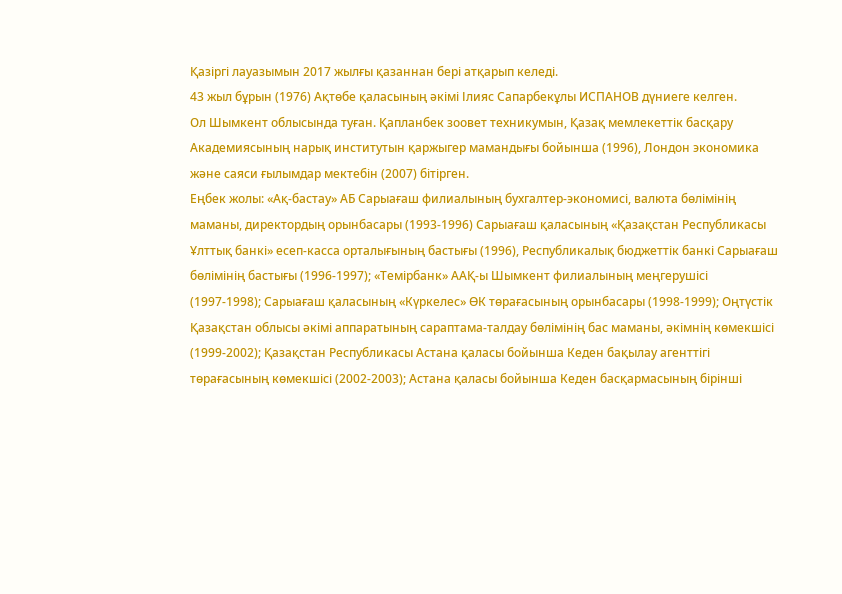Қазіргі лауазымын 2017 жылғы қазаннан бері атқарып келеді.
43 жыл бұрын (1976) Ақтөбе қаласының әкімі Ілияс Сапарбекұлы ИСПАНОВ дүниеге келген.
Ол Шымкент облысында туған. Қапланбек зоовет техникумын, Қазақ мемлекеттік басқару Академиясының нарық институтын қаржыгер мамандығы бойынша (1996), Лондон экономика және саяси ғылымдар мектебін (2007) бітірген.
Еңбек жолы: «Ақ-бастау» АБ Сарыағаш филиалының бухгалтер-экономисі, валюта бөлімінің маманы, директордың орынбасары (1993-1996) Сарыағаш қаласының «Қазақстан Республикасы Ұлттық банкі» есеп-касса орталығының бастығы (1996), Республикалық бюджеттік банкі Сарыағаш бөлімінің бастығы (1996-1997); «Темірбанк» ААҚ-ы Шымкент филиалының меңгерушісі (1997-1998); Сарыағаш қаласының «Күркелес» ӨК төрағасының орынбасары (1998-1999); Оңтүстік Қазақстан облысы әкімі аппаратының сараптама-талдау бөлімінің бас маманы, әкімнің көмекшісі (1999-2002); Қазақстан Республикасы Астана қаласы бойынша Кеден бақылау агенттігі төрағасының көмекшісі (2002-2003); Астана қаласы бойынша Кеден басқармасының бірінші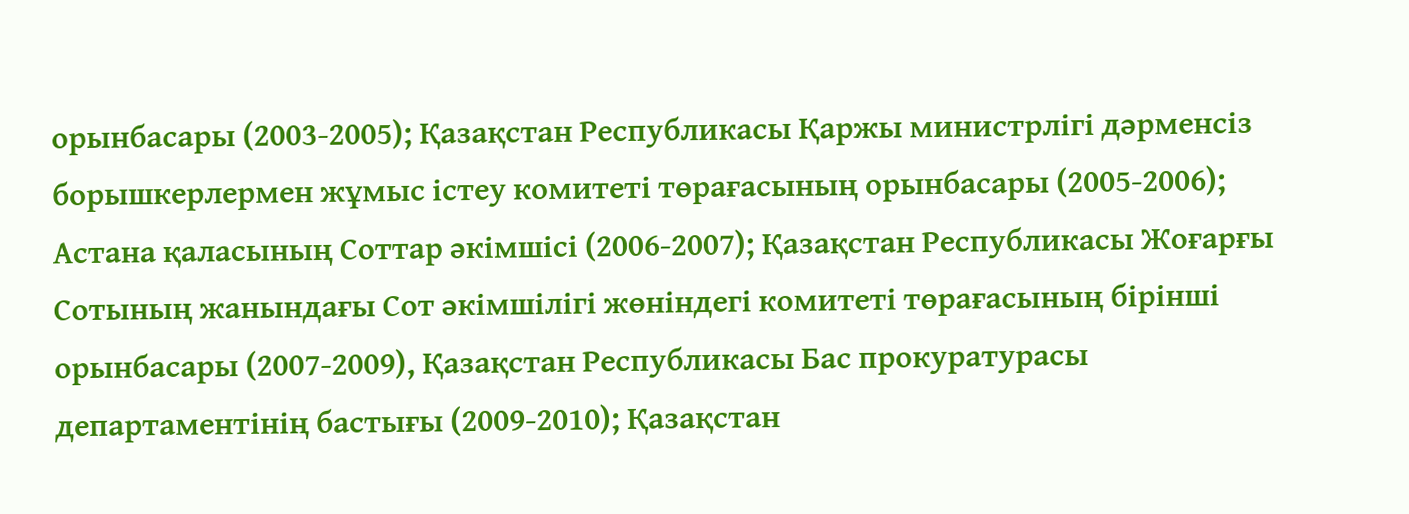орынбасары (2003-2005); Қазақстан Республикасы Қаржы министрлігі дәрменсіз борышкерлермен жұмыс істеу комитеті төрағасының орынбасары (2005-2006); Астана қаласының Соттар әкімшісі (2006-2007); Қазақстан Республикасы Жоғарғы Сотының жанындағы Сот әкімшілігі жөніндегі комитеті төрағасының бірінші орынбасары (2007-2009), Қазақстан Республикасы Бас прокуратурасы департаментінің бастығы (2009-2010); Қазақстан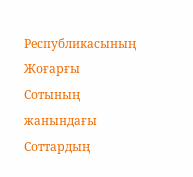Республикасының Жоғарғы Сотының жанындағы Соттардың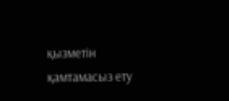қызметін қамтамасыз ету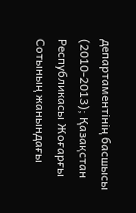департаментінің басшысы (2010-2013); Қазақстан Республикасы Жоғарғы Сотының жанындағы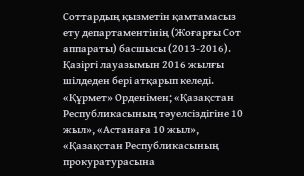Соттардың қызметін қамтамасыз ету департаментінің (Жоғарғы Сот аппараты) басшысы (2013-2016).
Қазіргі лауазымын 2016 жылғы шілдеден бері атқарып келеді.
«Құрмет» Орденімен; «Қазақстан Республикасының тәуелсіздігіне 10 жыл», «Астанаға 10 жыл», «Қазақстан Республикасының прокуратурасына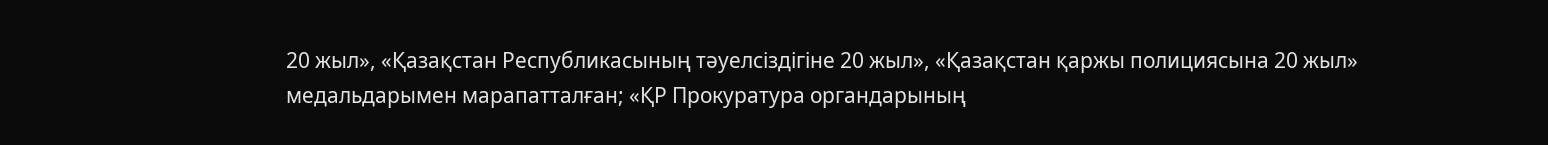20 жыл», «Қазақстан Республикасының тәуелсіздігіне 20 жыл», «Қазақстан қаржы полициясына 20 жыл» медальдарымен марапатталған; «ҚР Прокуратура органдарының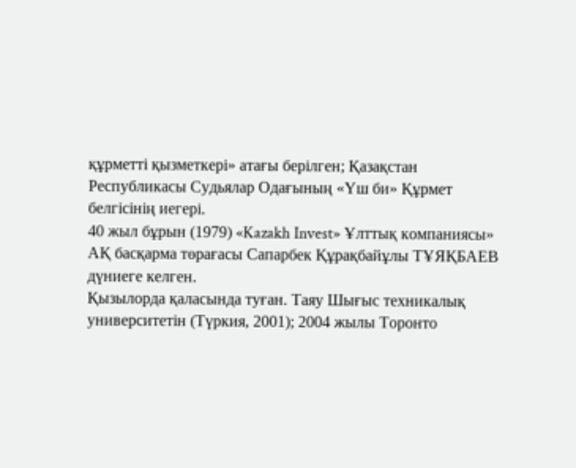құрметті қызметкері» атағы берілген; Қазақстан Республикасы Судьялар Одағының «Үш би» Құрмет белгісінің иегері.
40 жыл бұрын (1979) «Kazakh Invest» Ұлттық компаниясы» АҚ басқарма төрағасы Сапарбек Құрақбайұлы ТҰЯҚБАЕВ дүниеге келген.
Қызылорда қаласында туған. Таяу Шығыс техникалық университетін (Түркия, 2001); 2004 жылы Торонто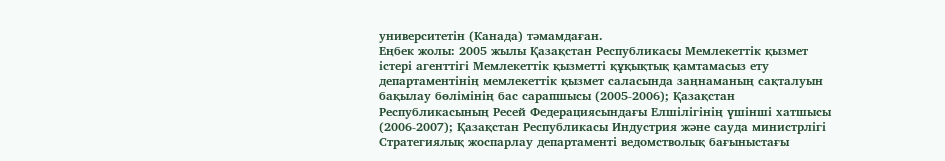университетін (Канада) тәмамдаған.
Еңбек жолы: 2005 жылы Қазақстан Республикасы Мемлекеттік қызмет істері агенттігі Мемлекеттік қызметті құқықтық қамтамасыз ету департаментінің мемлекеттік қызмет саласында заңнаманың сақталуын бақылау бөлімінің бас сарапшысы (2005-2006); Қазақстан Республикасының Ресей Федерациясындағы Елшілігінің үшінші хатшысы (2006-2007); Қазақстан Республикасы Индустрия және сауда министрлігі Стратегиялық жоспарлау департаменті ведомстволық бағыныстағы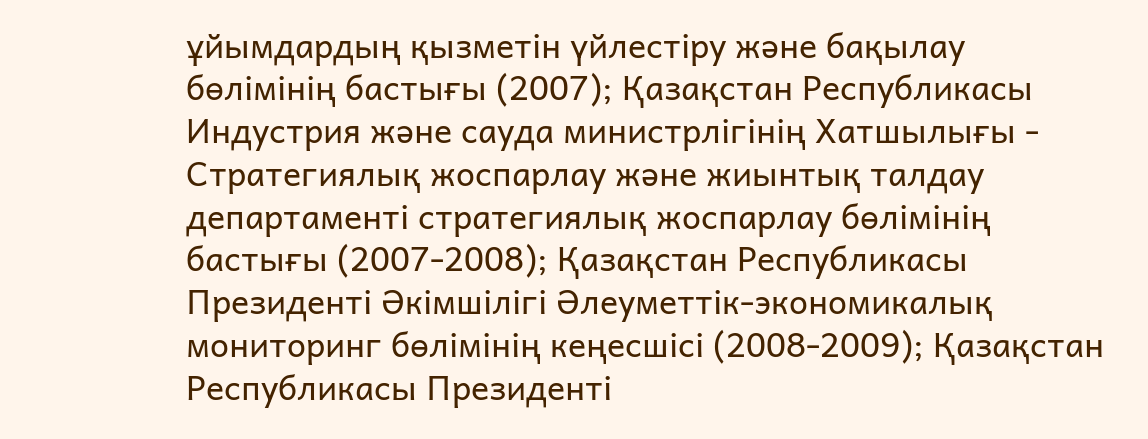ұйымдардың қызметін үйлестіру және бақылау бөлімінің бастығы (2007); Қазақстан Республикасы Индустрия және сауда министрлігінің Хатшылығы - Стратегиялық жоспарлау және жиынтық талдау департаменті стратегиялық жоспарлау бөлімінің бастығы (2007-2008); Қазақстан Республикасы Президенті Әкімшілігі Әлеуметтік-экономикалық мониторинг бөлімінің кеңесшісі (2008-2009); Қазақстан Республикасы Президенті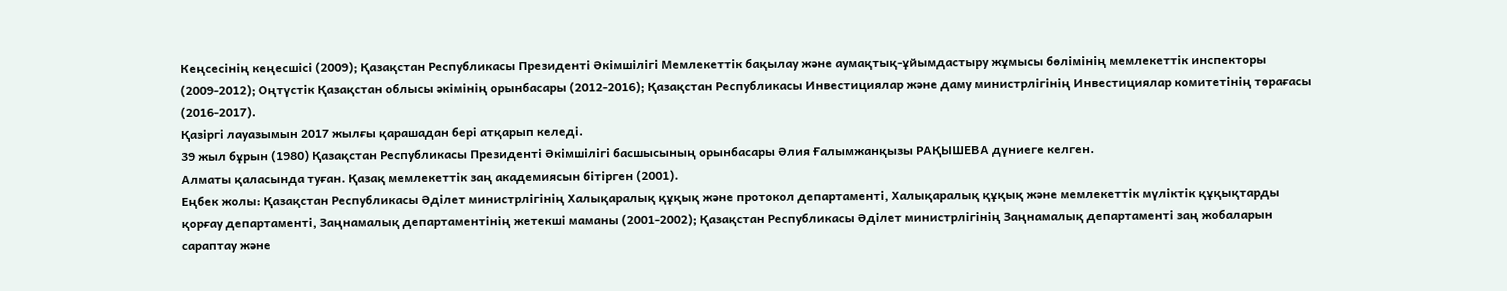Кеңсесінің кеңесшісі (2009); Қазақстан Республикасы Президенті Әкімшілігі Мемлекеттік бақылау және аумақтық-ұйымдастыру жұмысы бөлімінің мемлекеттік инспекторы (2009-2012); Оңтүстік Қазақстан облысы әкімінің орынбасары (2012-2016); Қазақстан Республикасы Инвестициялар және даму министрлігінің Инвестициялар комитетінің төрағасы (2016-2017).
Қазіргі лауазымын 2017 жылғы қарашадан бері атқарып келеді.
39 жыл бұрын (1980) Қазақстан Республикасы Президенті Әкімшілігі басшысының орынбасары Әлия Ғалымжанқызы РАҚЫШЕВА дүниеге келген.
Алматы қаласында туған. Қазақ мемлекеттік заң академиясын бітірген (2001).
Еңбек жолы: Қазақстан Республикасы Әділет министрлігінің Халықаралық құқық және протокол департаменті, Халықаралық құқық және мемлекеттік мүліктік құқықтарды қорғау департаменті, Заңнамалық департаментінің жетекші маманы (2001-2002); Қазақстан Республикасы Әділет министрлігінің Заңнамалық департаменті заң жобаларын сараптау және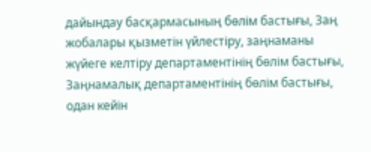дайындау басқармасының бөлім бастығы, Заң жобалары қызметін үйлестіру, заңнаманы жүйеге келтіру департаментінің бөлім бастығы, Заңнамалық департаментінің бөлім бастығы, одан кейін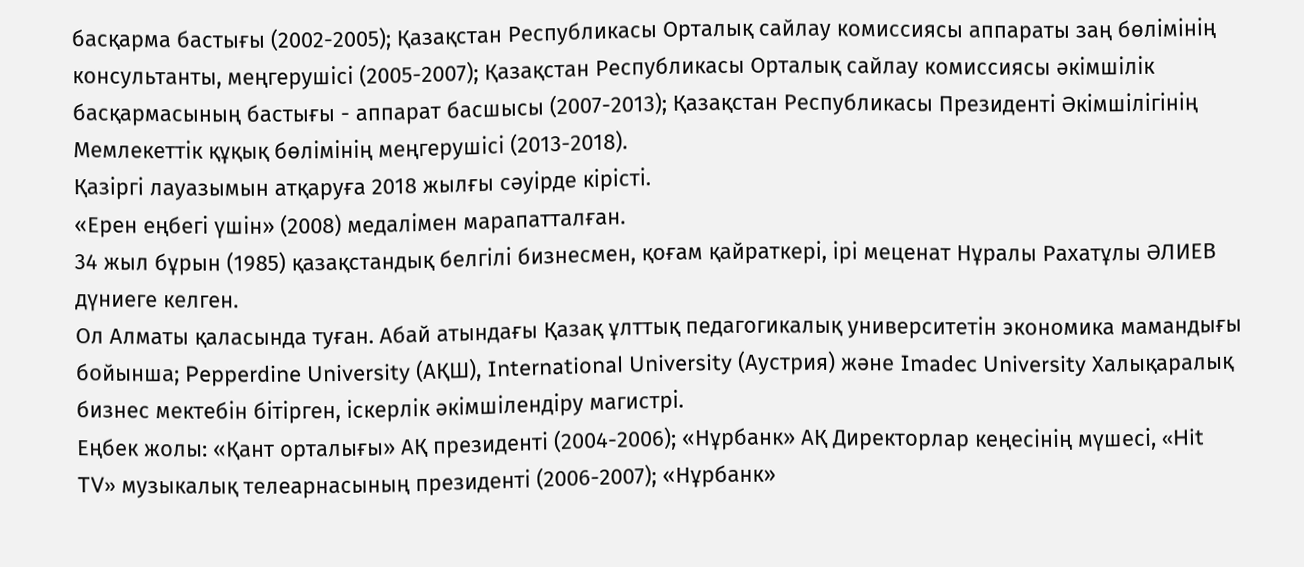басқарма бастығы (2002-2005); Қазақстан Республикасы Орталық сайлау комиссиясы аппараты заң бөлімінің консультанты, меңгерушісі (2005-2007); Қазақстан Республикасы Орталық сайлау комиссиясы әкімшілік басқармасының бастығы - аппарат басшысы (2007-2013); Қазақстан Республикасы Президенті Әкімшілігінің Мемлекеттік құқық бөлімінің меңгерушісі (2013-2018).
Қазіргі лауазымын атқаруға 2018 жылғы сәуірде кірісті.
«Ерен еңбегі үшін» (2008) медалімен марапатталған.
34 жыл бұрын (1985) қазақстандық белгілі бизнесмен, қоғам қайраткері, ірі меценат Нұралы Рахатұлы ӘЛИЕВ дүниеге келген.
Ол Алматы қаласында туған. Абай атындағы Қазақ ұлттық педагогикалық университетін экономика мамандығы бойынша; Pepperdine University (АҚШ), International University (Аустрия) және Imadec University Халықаралық бизнес мектебін бітірген, іскерлік әкімшілендіру магистрі.
Еңбек жолы: «Қант орталығы» АҚ президенті (2004-2006); «Нұрбанк» АҚ Директорлар кеңесінің мүшесі, «Hit TV» музыкалық телеарнасының президенті (2006-2007); «Нұрбанк»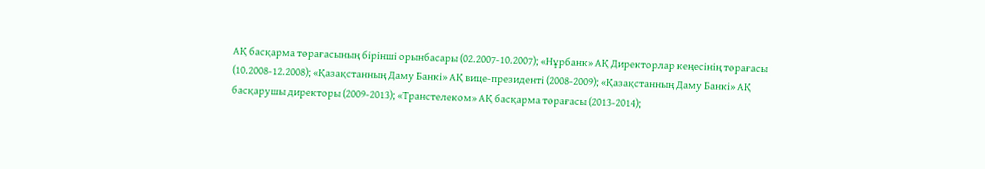АҚ басқарма төрағасының бірінші орынбасары (02.2007-10.2007); «Нұрбанк» АҚ Директорлар кеңесінің төрағасы (10.2008-12.2008); «Қазақстанның Даму Банкі» АҚ вице-президенті (2008-2009); «Қазақстанның Даму Банкі» АҚ басқарушы директоры (2009-2013); «Транстелеком» АҚ басқарма төрағасы (2013-2014);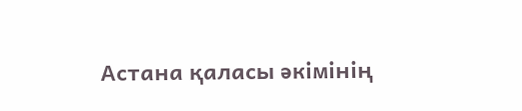Астана қаласы әкімінің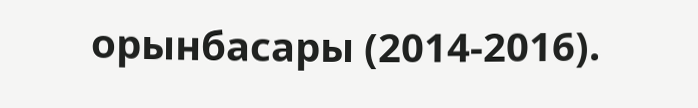орынбасары (2014-2016).